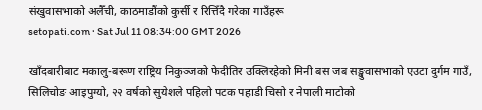संखुवासभाको अलैँची, काठमाडौंको कुर्सी र रित्तिँदै गरेका गाउँहरू
setopati.com · Sat Jul 11 08:34:00 GMT 2026

खाँदबारीबाट मकालु-बरूण राष्ट्रिय निकुञ्जको फेदीतिर उक्लिरहेको मिनी बस जब सङ्खुवासभाको एउटा दुर्गम गाउँ, सिलिचोङ आइपुग्यो, २२ वर्षको सुयेशले पहिलो पटक पहाडी चिसो र नेपाली माटोको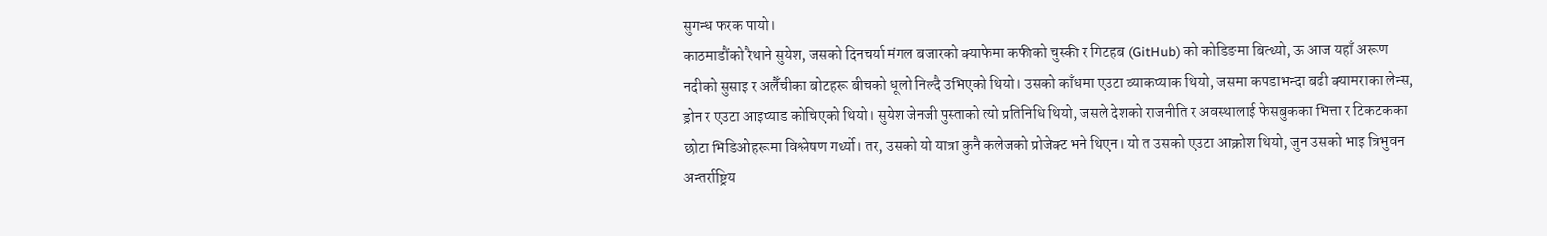सुगन्ध फरक पायो।
काठमाडौंको रैथाने सुयेश, जसको दिनचर्या मंगल बजारको क्याफेमा कफीको चुस्की र गिटहब (GitHub) को कोडिङमा बित्थ्यो, ऊ आज यहाँ अरूण नदीको सुसाइ र अलैँचीका बोटहरू बीचको धूलो निल्दै उभिएको थियो। उसको काँधमा एउटा व्याकप्याक थियो, जसमा कपडाभन्दा बढी क्यामराका लेन्स, ड्रोन र एउटा आइप्याड कोचिएको थियो। सुयेश जेनजी पुस्ताको त्यो प्रतिनिधि थियो, जसले देशको राजनीति र अवस्थालाई फेसबुकका भित्ता र टिकटकका छोटा भिडिओहरूमा विश्लेषण गर्थ्यो। तर, उसको यो यात्रा कुनै कलेजको प्रोजेक्ट भने थिएन। यो त उसको एउटा आक्रोश थियो, जुन उसको भाइ त्रिभुवन अन्तर्राष्ट्रिय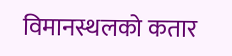विमानस्थलको कतार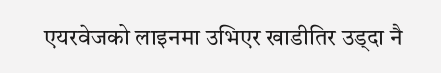एयरवेजको लाइनमा उभिएर खाडीतिर उड्दा नै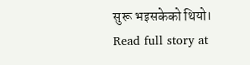सुरू भइसकेको थियो।
Read full story at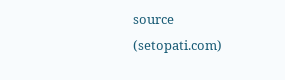source (setopati.com)